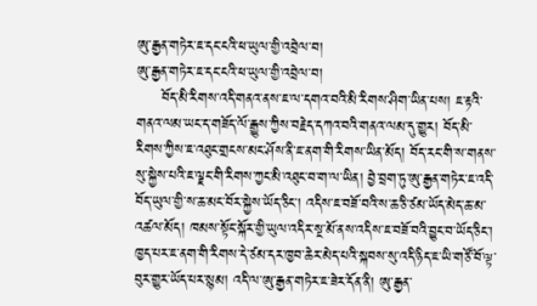ཨུ་རྒྱན་གཏེར་ཇ་དང་ངའི་ཕ་ཡུལ་གྱི་འབྲེལ་བ།
ཨུ་རྒྱན་གཏེར་ཇ་དང་ངའི་ཕ་ཡུལ་གྱི་འབྲེལ་བ།
     བོད་མི་རིགས་འདི་གནའ་ནས་ཇ་ལ་དགའ་བའི་མི་རིགས་ཤིག་ཡིན་པས། ཇ་རྟའི་གནའ་ལམ་ཡང་ད་གཟོད་ལོ་རྒྱུས་ཀྱིས་བརྗེད་དཀའ་བའི་གནའ་ལམ་དུ་གྱུར། བོད་མི་རིགས་ཀྱིས་ཇ་འཐུང་གྲངས་མང་ཤོས་ནི་ཇ་ནག་གི་རིགས་ཡིན་མོད། བོད་རང་གི་ས་གནས་སུ་སྐྱེས་པའི་ཇ་ལྗང་གི་རིགས་ཀྱང་མི་འཐུང་བ་ག་ལ་ཡིན། བྱེ་བྲག་ཏུ་ཨུ་རྒྱན་གཏེར་ཇ་འདི་བོད་ཡུལ་གྱི་ས་ཆ་མང་བོར་སྐྱེས་ཡོད་ཅིང་། འདིས་ཇ་བཟོ་བའི་ས་ཆ་ཅི་ཙམ་ཡོད་མེད་ཆ་མ་འཚལ་མོད། ཁམས་སྟོང་སྐོར་གྱི་ཡུལ་འདིར་སྔ་མོ་ནས་འདིས་ཇ་བཟོ་བའི་བྱུང་བ་ཡོད་ཅིང་། ཁྱད་པར་ཇ་ནག་གི་རིགས་དེ་ཙམ་དར་ཁྱབ་ཆེར་མེད་པའི་སྐབས་སུ་འདི་ཉིད་ཇ་ཡི་གཙོ་བོ་ལྟ་བུར་གྱུར་ཡོད་པར་སྙམ། འདི་ལ་ཨུ་རྒྱན་གཏེར་ཇ་ཟེར་དོན་ནི། ཨུ་རྒྱན་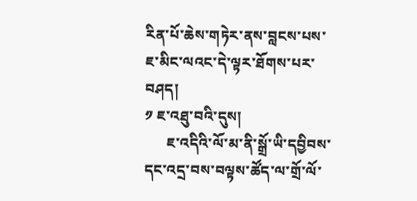རིན་པོ་ཆེས་གཏེར་ནས་བླངས་པས་ཇ་མིང་ལའང་དེ་ལྟར་ཐོགས་པར་བཤད།
༡ ཇ་འཐུ་བའི་དུས།
      ཇ་འདིའི་ལོ་མ་ནི་སྒྲོ་ཡི་དབྱིབས་དང་འདྲ་བས་བལྟས་ཚོད་ལ་གྲོ་ལོ་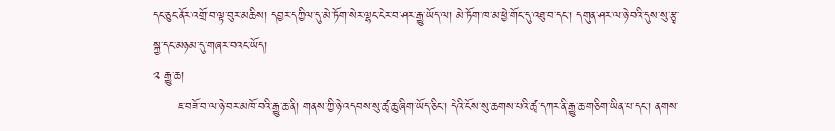དང་ཅུང་ནོར་འགྲོ་བ་ལྟ་བུར་མཆིས། དབྱར་དཀྱིལ་དུ་མེ་ཏོག་སེར་ལྷང་ངེར་བ་ཤར་རྒྱུ་ཡོད་ལ། མེ་ཏོག་ཁ་མ་ཕྱེ་གོང་དུ་འཐུ་བ་དང་། དགུན་ཤར་ལ་ཉེ་བའི་དུས་སུ་རྩྭ་སྐྱ་དང་མཉམ་དུ་གཞར་བའང་ཡོད།
༢ རྒྱུ་ཆ།
      ཇ་བཟོ་བ་ལ་ཉེ་བར་མཁོ་བའི་རྒྱུ་ཆ་ནི། གནས་ཀྱི་ཉེ་འདབས་སུ་ཚྭ་ཆུ་ཞིག་ཡོད་ཅིང་། དེའི་ངོས་སུ་ཆགས་པའི་ཚྭ་དཀར་ནི་རྒྱུ་ཆ་གཅིག་ཡིན་པ་དང་། ནགས་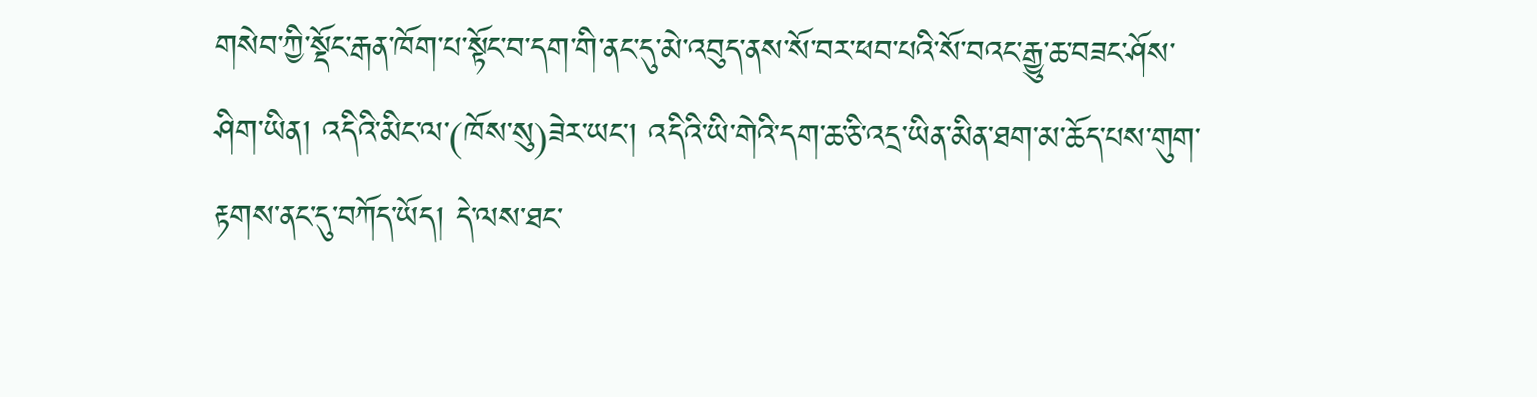གསེབ་ཀྱི་སྡོང་རྒན་ཁོག་པ་སྟོང་བ་དག་གི་ནང་དུ་མེ་འབུད་ནས་སོ་བར་ཕབ་པའི་སོ་བའང་རྒྱུ་ཆ་བཟང་ཤོས་ཤིག་ཡིན། འདིའི་མིང་ལ་(ཁོས་སུ)ཟེར་ཡང་། འདིའི་ཡི་གེའི་དག་ཆ་ཅི་འདྲ་ཡིན་མིན་ཐག་མ་ཆོད་པས་གུག་རྟགས་ནང་དུ་བཀོད་ཡོད། དེ་ལས་ཐང་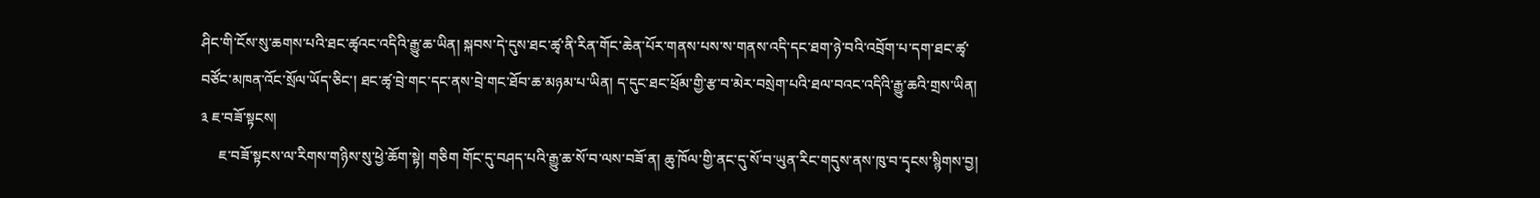ཤིང་གི་ངོས་སུ་ཆགས་པའི་ཐང་ཚྭའང་འདིའི་རྒྱུ་ཆ་ཡིན། སྐབས་དེ་དུས་ཐང་ཚྭ་ནི་རིན་གོང་ཆེན་པོར་གནས་པས་ས་གནས་འདི་དང་ཐག་ཉེ་བའི་འབྲོག་པ་དག་ཐང་ཚྭ་བཙོང་མཁན་འོང་སྲོལ་ཡོད་ཅིང་། ཐང་ཚྭ་བྲེ་གང་དང་ནས་བྲེ་གང་ཐོབ་ཆ་མཉམ་པ་ཡིན། ད་དུང་ཐང་ཕྲོམ་གྱི་རྩ་བ་མེར་བསྲེག་པའི་ཐལ་བའང་འདིའི་རྒྱུ་ཆའི་གྲས་ཡིན།
༣ ཇ་བཟོ་སྟངས།
     ཇ་བཟོ་སྟངས་ལ་རིགས་གཉིས་སུ་ཕྱེ་ཆོག་སྟེ། གཅིག གོང་དུ་བཤད་པའི་རྒྱུ་ཆ་སོ་བ་ལས་བཟོ་ན། ཆུ་ཁོལ་གྱི་ནང་དུ་སོ་བ་ཡུན་རིང་གདུས་ནས་ཁུ་བ་དྭངས་སྙིགས་བྱ།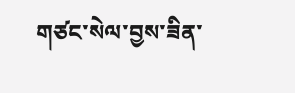གཙང་སེལ་བྱས་ཟིན་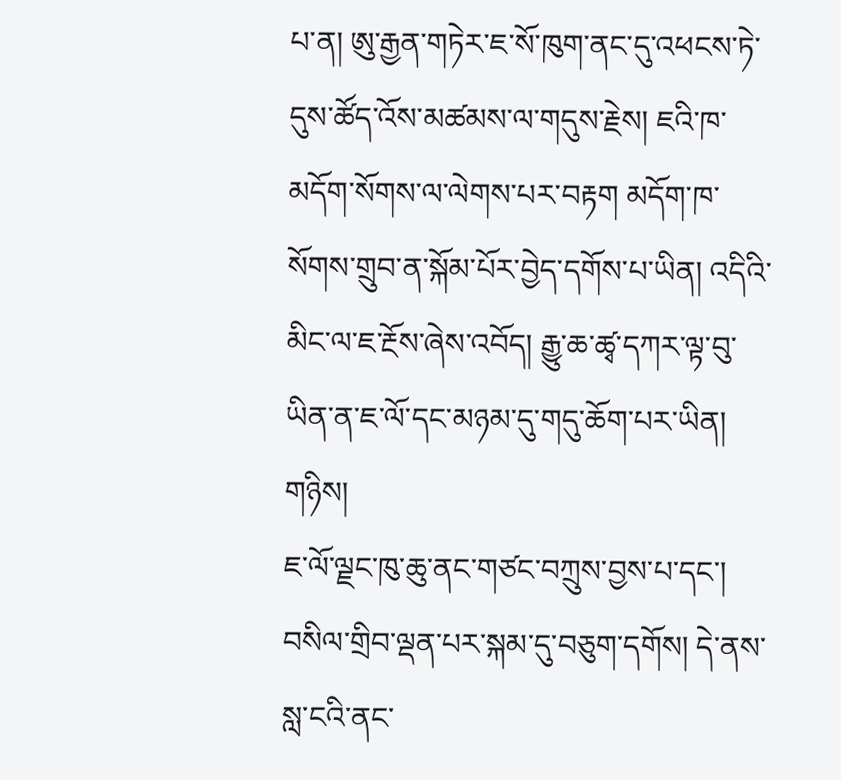པ་ན། ཨུ་རྒྱན་གཏེར་ཇ་སོ་ཁུག་ནང་དུ་འཕངས་ཏེ་དུས་ཚོད་འོས་མཚམས་ལ་གདུས་རྗེས། ཇའི་ཁ་མདོག་སོགས་ལ་ལེགས་པར་བརྟག མདོག་ཁ་སོགས་གྲུབ་ན་སྐོམ་པོར་བྱེད་དགོས་པ་ཡིན། འདིའི་མིང་ལ་ཇ་རྔོས་ཞེས་འབོད། རྒྱུ་ཆ་ཚྭ་དཀར་ལྟ་བུ་ཡིན་ན་ཇ་ལོ་དང་མཉམ་དུ་གདུ་ཆོག་པར་ཡིན། གཉིས།
ཇ་ལོ་ལྗང་ཁུ་ཆུ་ནང་གཙང་བཀྲུས་བྱས་པ་དང་། བསིལ་གྲིབ་ལྡན་པར་སྐམ་དུ་བཅུག་དགོས། དེ་ནས་སླ་ངའི་ནང་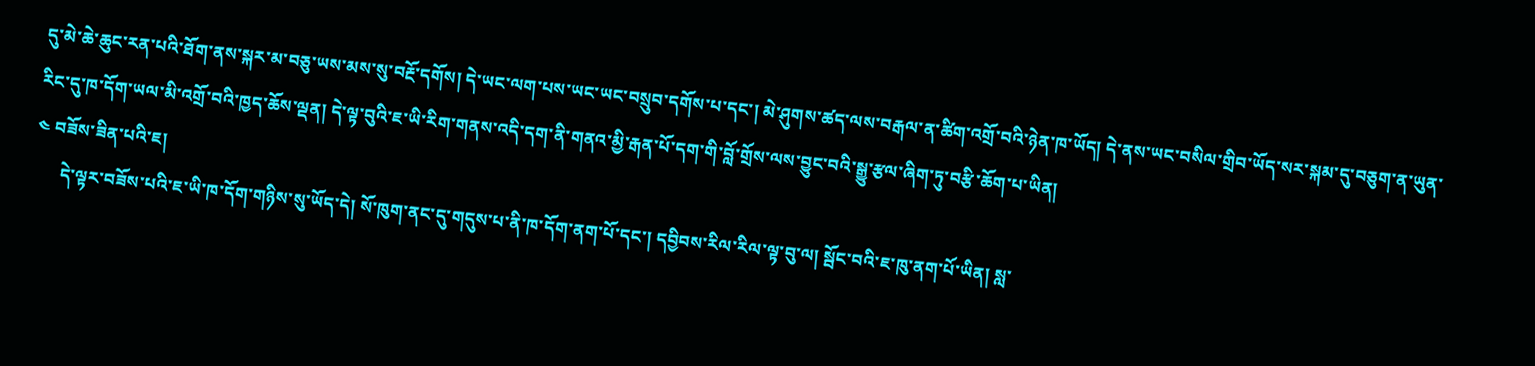དུ་མེ་ཆེ་ཆུང་རན་པའི་ཐོག་ནས་སྐར་མ་བཅུ་ཡས་མས་སུ་བརྔོ་དགོས། དེ་ཡང་ལག་པས་ཡང་ཡང་བསྲུབ་དགོས་པ་དང་། མེ་ཤུགས་ཚད་ལས་བརྒལ་ན་ཚིག་འགྲོ་བའི་ཉེན་ཁ་ཡོད། དེ་ནས་ཡང་བསིལ་གྲིབ་ཡོད་སར་སྐམ་དུ་བཅུག་ན་ཡུན་རིང་དུ་ཁ་དོག་ཡལ་མི་འགྲོ་བའི་ཁྱད་ཆོས་ལྡན། དེ་ལྟ་བུའི་ཇ་ཡི་རིག་གནས་འདི་དག་ནི་གནའ་མྱི་རྒན་པོ་དག་གི་བློ་གྲོས་ལས་བྱུང་བའི་སྒྱུ་རྩལ་ཞིག་ཏུ་བརྩི་ཆོག་པ་ཡིན།
༤ བཟོས་ཟིན་པའི་ཇ།
      དེ་ལྟར་བཟོས་པའི་ཇ་ཡི་ཁ་དོག་གཉིས་སུ་ཡོད་དེ། སོ་ཁུག་ནང་དུ་གདུས་པ་ནི་ཁ་དོག་ནག་པོ་དང་། དབྱིབས་རིལ་རིལ་ལྟ་བུ་ལ། སྦོང་བའི་ཇ་ཁུ་ནག་པོ་ཡིན། སླ་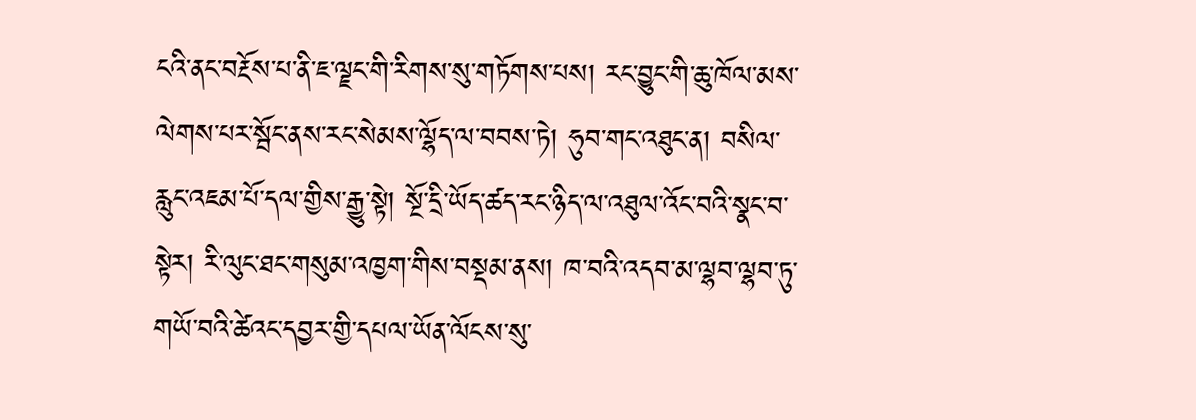ངའི་ནང་བརྔོས་པ་ནི་ཇ་ལྗང་གི་རིགས་སུ་གཏོགས་པས། རང་བྱུང་གི་ཆུ་ཁོལ་མས་ལེགས་པར་སྦོང་ནས་རང་སེམས་ལྷོད་ལ་བབས་ཏེ། ཧུབ་གང་འཐུང་ན། བསིལ་རླུང་འཇམ་པོ་དལ་གྱིས་རྒྱུ་སྟེ། སྔོ་དྲི་ཡོད་ཚད་རང་ཉིད་ལ་འཐུལ་འོང་བའི་སྣང་བ་སྟེར། རི་ལུང་ཐང་གསུམ་འཁྱག་གིས་བསྡམ་ནས། ཁ་བའི་འདབ་མ་ལྷབ་ལྷབ་ཏུ་གཡོ་བའི་ཚེའང་དབྱར་གྱི་དཔལ་ཡོན་ལོངས་སུ་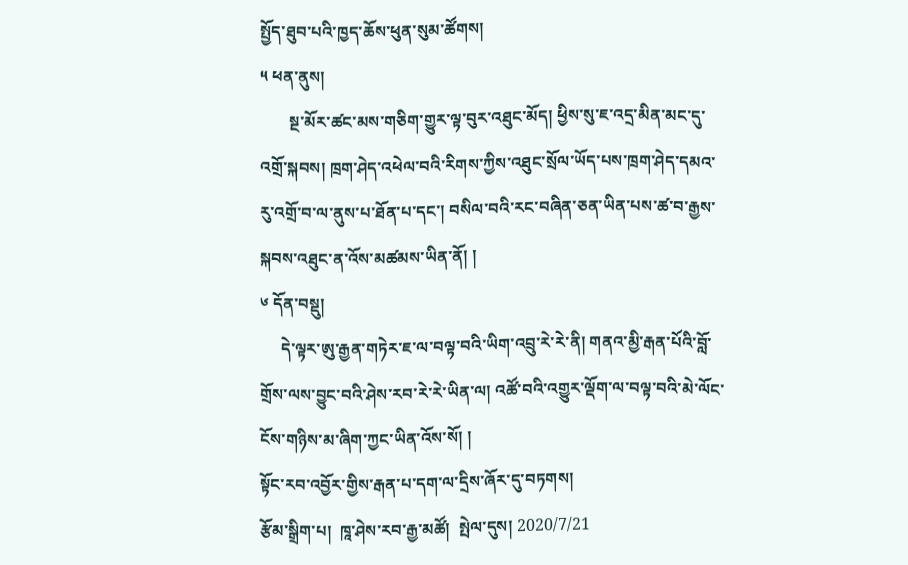སྤྱོད་ཐུབ་པའི་ཁྱད་ཆོས་ཕུན་སུམ་ཚོགས།
༥ ཕན་ནུས།
       སྔ་མོར་ཚང་མས་གཅིག་གྱུར་ལྟ་བུར་འཐུང་མོད། ཕྱིས་སུ་ཇ་འདྲ་མིན་མང་དུ་འགྲོ་སྐབས། ཁྲག་ཤེད་འཕེལ་བའི་རིགས་ཀྱིས་འཐུང་སྲོལ་ཡོད་པས་ཁྲག་ཤེད་དམའ་རུ་འགྲོ་བ་ལ་ནུས་པ་ཐོན་པ་དང་། བསིལ་བའི་རང་བཞིན་ཅན་ཡིན་པས་ཚ་བ་རྒྱས་སྐབས་འཐུང་ན་འོས་མཚམས་ཡིན་ནོ། །
༦ དོན་བསྡུ།
     དེ་ལྟར་ཨུ་རྒྱན་གཏེར་ཇ་ལ་བལྟ་བའི་ཡིག་འབྲུ་རེ་རེ་ནི། གནའ་མྱི་རྒན་པོའི་བློ་གྲོས་ལས་བྱུང་བའི་ཤེས་རབ་རེ་རེ་ཡིན་ལ། འཚོ་བའི་འགྱུར་ལྡོག་ལ་བལྟ་བའི་མེ་ལོང་ངོས་གཉིས་མ་ཞིག་ཀྱང་ཡིན་འོས་སོ། །
སྟོང་རབ་འབྱོར་གྱིས་རྒན་པ་དག་ལ་དྲིས་ཞོར་དུ་བཏགས།
རྩོམ་སྒྲིག་པ།  ཁཱ་ཤེས་རབ་རྒྱ་མཚོ།  སྤེལ་དུས། 2020/7/21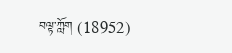བལྟ་ཀློག (18952)